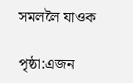সমললৈ যাওক

পৃষ্ঠা:এজন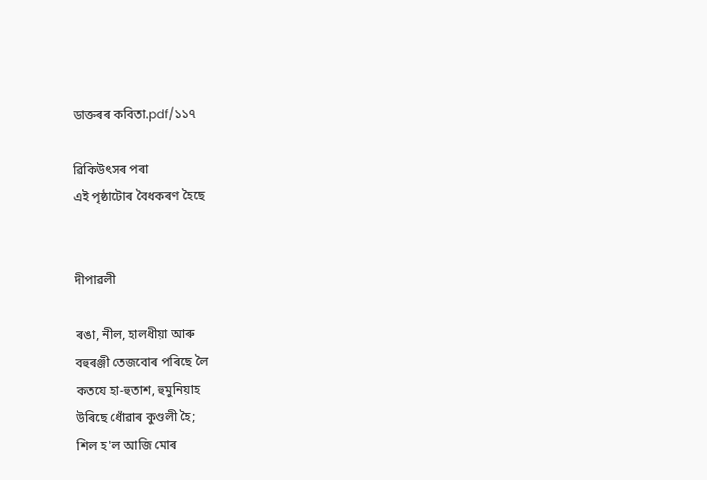ডাক্তৰৰ কবিতা.pdf/১১৭

ৱিকিউৎসৰ পৰা
এই পৃষ্ঠাটোৰ বৈধকৰণ হৈছে


দীপাৱলী

ৰঙা, নীল, হালধীয়া আৰু
বহুৰঞ্জী তেজবোৰ পৰিছে লৈ
কতযে হা-হুতাশ, হুমুনিয়াহ
উৰিছে ধোঁৱাৰ কুণ্ডলী হৈ;
শিল হ'ল আজি মোৰ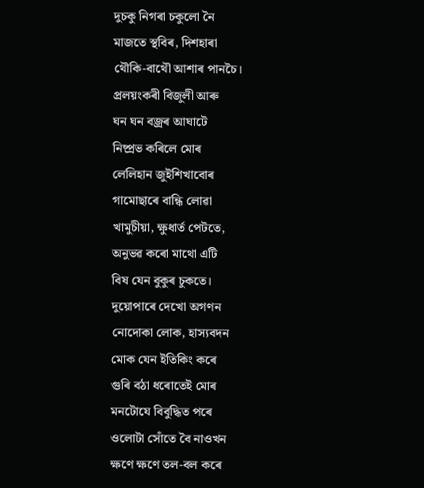দুচকু নিগৰা চকুলো নৈ
মাজতে স্থবিৰ, দিশহাৰা
থৌকি-বাথৌ আশাৰ পানচৈ।
প্ৰলয়ংকৰী বিজুলী আৰু
ঘন ঘন বজ্ৰৰ আঘাটে
নিষ্প্ৰভ কৰিলে মোৰ
লেলিহান জুইশিখাবোৰ
গামোছাৰে বান্ধি লোৱা
খামুচীয়া, ক্ষুধাৰ্ত পেটতে,
অনুভৱ কৰো মাথো এটি
বিষ যেন বুকুৰ চুকতে।
দুয়োপাৰে দেখো অগণন
নোদোকা লোক, হাস্যবদন
মোক যেন ইতিকিং কৰে
গুৰি বঠা ধৰোতেই মোৰ
মনটোযে বিবুদ্ধিত পৰে
ওলোটা সোঁতে বৈ নাওখন
ক্ষণে ক্ষণে তল-বল কৰে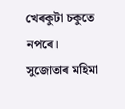খেৰকুটা চকুতে নপৰে।
সুজোতাৰ মহিমা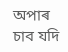অপাৰ
চাব যদি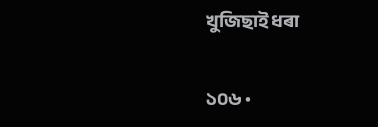খুজিছাই ধৰা

১০৬ •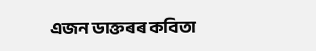এজন ডাক্তৰৰ কবিতা